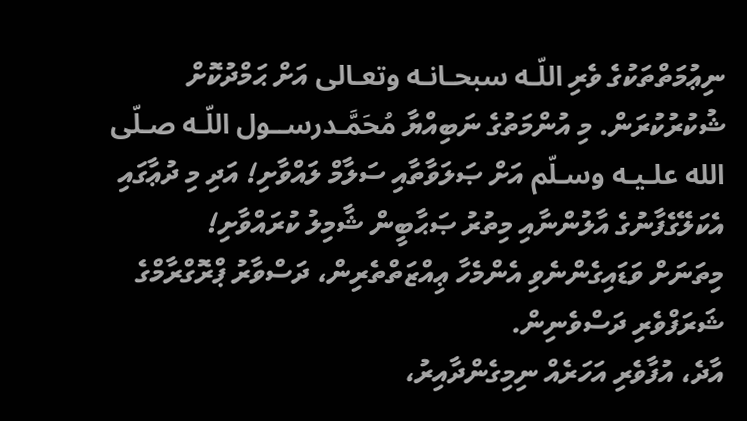ނިޢުމަތްތަކުގެ ވެރި اللّـه سبحـانـه وتعـالى އަށް ޙަމްދުކޮށް ޝުކުރުކުރަން. މި އުންމަތުގެ ނަބިއްޔާ مُحَمَّـدرســول اللّـه صـلّى الله علـيـه وسـلّم އަށް ޞަލަވާތާއި ސަލާމް ލައްވާށި! އަދި މި ދުޢާގައި އެކަލޭގެފާނުގެ އާލުންނާއި މިތުރު ޞަޙާބީން ޝާމިލު ކުރައްވާށި!
މިތަނަށް ވަޑައިގެންނެވި އެންމެހާ ޢިއްޒަތްތެރިން، ދަސްވާރު ޕްރޮގްރާމްގެ ޝަރަފްވެރި ދަސްވެނިން.
އާދެ، އުފާވެރި އަހަރެއް ނިމިގެންދާއިރު،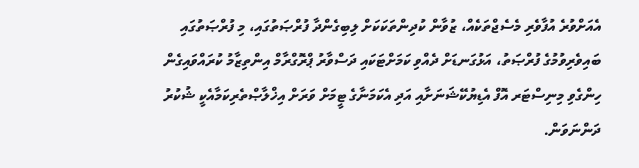އެއަށްވުރެ އުފާވެރި މެސެޖްތަކެއް، ޒުވާން ކުދިންތަކަކަށް ލިބިގެންދާ ފުރްޞަތުގައި، މި ފުރްޞަތުގައި ބައިވެރިވުމުގެ ފުރްޞަތު، އަޅުގަނޑަށް ދެއްވި ކަމަށްޓަކައި ދަސްވާރު ޕްރޮގްރާމް އިންތިޒާމު ކުރައްވައިގެން ހިންގެވި މިނިސްޓަރ އޮފް އެޑިޔުކޭޝަނަށާއި އަދި އެކަމަނާގެ ޓީމަށް ވަރަށް އިޚްލާޞްތެރިކަމާއެކީ ޝުކުރު ދަންނަވަން.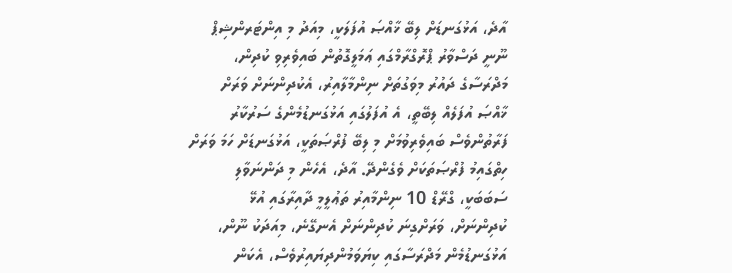އާދެ، އަޅުގަނޑަށް ލިބޭ ޚާއްޞަ އުފަލަކީ، މިއަދު މި އިންޓަރންޝިޕް ނޫނީ ދަސްވާރު ޕްރޮގްރާމްގައި ޢަމަލީގޮތުން ބައިވެރިވި ކުދިން، މަދްރަސާގެ ދައުރު މިވަގުތަށް ނިންމާލާއިރު، އެކުދިންނަށް ވަރަށް ޚާއްޞަ އުފަލެއް ލިބޭތީ، އެ އުފަލުގައި އަޅުގަނޑުމެންގެ ސަރުކާރު ފަރާތުންވެސް ބައިވެރިވުމަށް މި ލިބޭ ފުރްޞަތަކީ، އަޅުގަނޑަށް ހަމަ ވަރަށް ހިތްގައިމު ފުރްޞަތަކަށް ވެގެންދޭ. އާދެ، އެހެން މި ދަންނަވާލި ސަބަބަކީ، ގްރޭޑް 10 ނިންމާއިރު ތަޢުލީމީ ދާއިރާގައި އުޅޭ ކުދިންނަށް، ވަރަށްގިނަ ކުދިންނަށް އެނގޭނެ، މިއަދަކު ނޫން، އަޅުގަނޑުމެން މަދްރަސާގައި ކިޔަވަމުންދިޔައިރުވެސް، އެކަން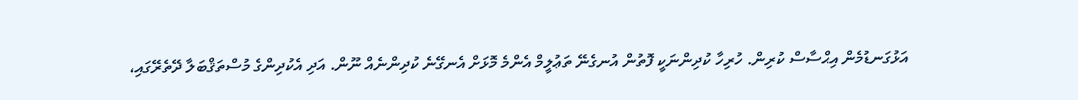އަޅުގަނޑުމެން އިޙްސާސް ކުރިން. ހުރިހާ ކުދިންނަކީ ފޮތުން އުނގެނޭ ތަޢުލީމް އެންމެ މޮޅަށް އެނގޭނެ ކުދިންނެއް ނޫން. އަދި އެކުދިންގެ މުސްތަޤްބަލާ ދޭތެރޭގައި،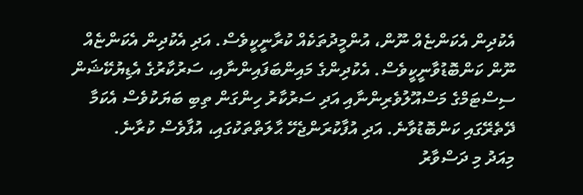އެކުދިން އެކަންޏެއް ނޫން، އުންމީދުތަކެއް ކުރާނީކީވެސް. އަދި އެކުދިން އެކަންޏެއް ނޫން ކަންބޮޑުވާނީކީވެސް. އެކުދިންގެ މައިންބަފައިންނާއި، ސަރުކާރުގެ އެޑިޔުކޭޝަން ސިސްޓަމްގެ މަސްއޫލުވެރިންނާއި އަދި ސަރުކާރު ހިންގަން ތިބި ބަޔަކުވެސް އެކަމާ ދޭތެރޭގައި ކަންބޮޑުވާނެ. އަދި އުފާކުރަންޖެހޭ ޙާލަތްތަކުގައި، އުފާވެސް ކުރާނެ.
މިއަދު މި ދަސްވާރު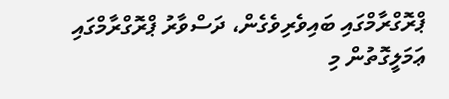ޕްރޮގްރާމްގައި ބައިވެރިވެގެން، ދަސްވާރު ޕްރޮގްރާމްގައި ޢަމަލީގޮތުން މި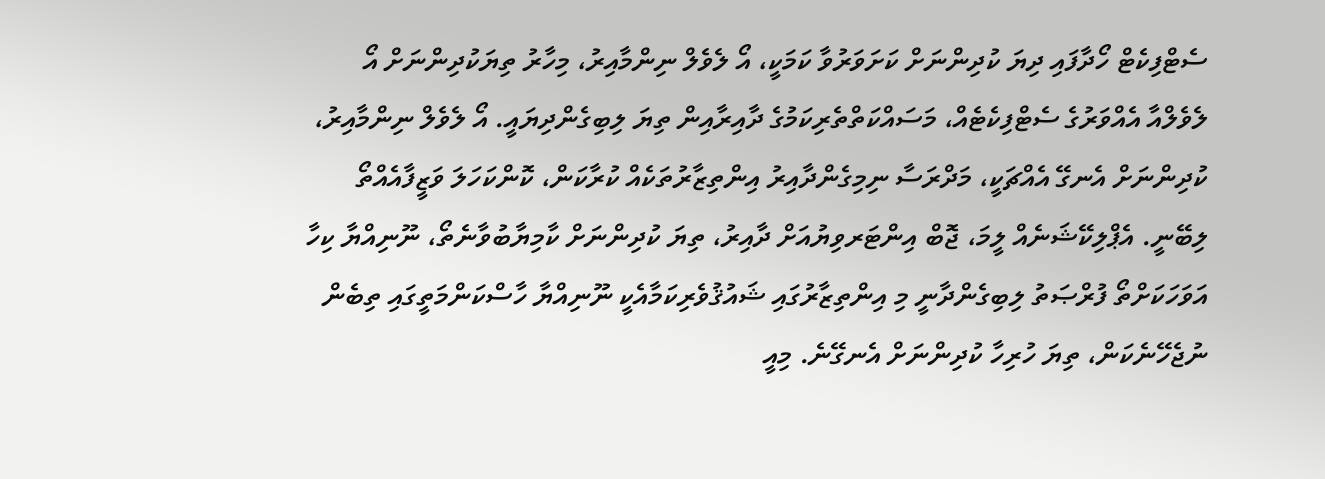ސެޓްފިކެޓް ހޯދާފައި ދިޔަ ކުދިންނަށް ކަށަވަރުވާ ކަމަކީ، އޯ ލެވެލް ނިންމާއިރު، މިހާރު ތިޔަކުދިންނަށް އޯ ލެވެލްއާ އެއްވަރުގެ ސެޓްފިކެޓެއް، މަސައްކަތްތެރިކަމުގެ ދާއިރާއިން ތިޔަ ލިބިގެންދިޔައީ. އޯ ލެވެލް ނިންމާއިރު، ކުދިންނަށް އެނގޭ އެއްޗަކީ، މަދްރަސާ ނިމިގެންދާއިރު އިންތިޒާރުތަކެއް ކުރާކަން، ކޮންކަހަލަ ވަޒީފާއެއްތޯ ލިބޭނީ. އެޕްލިކޭޝަނެއް ލީމަ، ޖޮބް އިންޓަރވިޔުއަށް ދާއިރު، ތިޔަ ކުދިންނަށް ކާމިޔާބުވާނެތޯ، ނޫނިއްޔާ ކިހާ އަވަހަކަށްތޯ ފުރްޞަތު ލިބިގެންދާނީ މި އިންތިޒާރުގައި ޝައުޤުވެރިކަމާއެކީ ނޫނިއްޔާ ހާސްކަންމަތީގައި ތިބެން ނުޖެހޭނެކަން، ތިޔަ ހުރިހާ ކުދިންނަށް އެނގޭނެ. މިއީ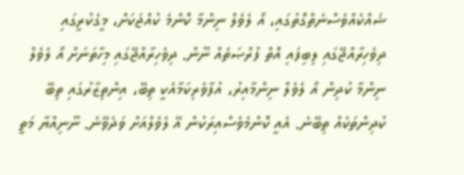ޝައްކެއްވެސްނެތްގޮތުގައި، އޯ ލެވެލް ނިންމާ ކޮންމެ ކުއްޖަކަށް، މީގެކުރީގައި ދިވެހިރާއްޖޭގައި ލިބިފައި އޮތް ފުރްޞަތެއް ނޫން. ދިވެހިރާއްޖޭގައި މިހާތަނަށް އޯ ލެވެލް ނިންމާ ކުދިން އޯ ލެވެލް ނިންމާއިރު، އުފާވެރިކަމާއެކީ ތިބޭ، އިންތިޒާރުގައި ތިބޭ ކުދިންތަކެއް ތިބޭނެ. އެއީ ކޮންމެވެސްއިރަކުން އޭ ލެވެލްއަށް ވަދެވޭނެ. ނޫނިއްޔާ މަތީ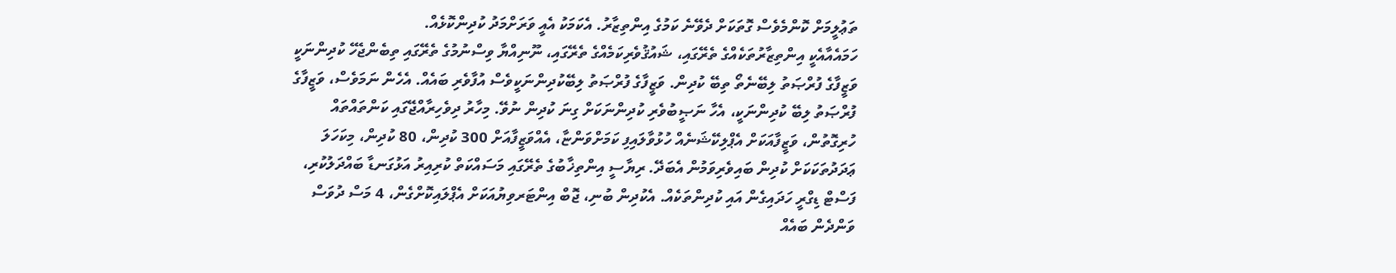ތަޢުލީމަށް ކޮންމެވެސް ގޮތަކަށް ދެވޭނެ ކަމުގެ އިންތިޒާރު. އެކަމަކު އެއީ ވަރަށްމަދު ކުދިންކޮޅެއް.
ހަމައެއާއެކީ އިންތިޒާރުތަކެއްގެ ތެރޭގައި، ޝައުޤުވެރިކަމެއްގެ ތެރޭގައި، ނޫނިއްޔާ ވިސްނުމުގެ ތެރޭގައި ތިބެންޖެހޭ ކުދިންނަކީ ވަޒީފާގެ ފުރްޞަތު ލިބޭނެތޯ ތިބޭ ކުދިން. ވަޒީފާގެ ފުރްޞަތު ލިބޭކުދިންނަކީވެސް އުފާވެރި ބައެއް. އެހެން ނަމަވެސް، ވަޒީފާގެ ފުރްޞަތު ލިބޭ ކުދިންނަކީ، އެހާ ނަޞީބުވެރި ކުދިންނަކަށް ގިނަ ކުދިން ނުވޭ. މިހާރު ދިވެހިރާއްޖޭގައި ކަންތައްތައް ހުރިގޮތުން، ވަޒީފާއަކަށް އެޕްލިކޭޝަނެއް ހުޅުވާލައިފި ކަމަށްވަންޏާ، އެއްވަޒީފާއަށް 300 ކުދިން، 80 ކުދިން، މިކަހަލަ ޢަދަދުތަކަކަށް ކުދިން ބައިވެރިވަމުން އެބަދޭ. ރިޔާސީ އިންތިޚާބުގެ ތެރޭގައި މަސައްކަތް ކުރިއިރު އަޅުގަނޑާ ބައްދަލުކުރި، ފަސްޓް ޑިގްރީ ހަދައިގެން އައި ކުދިންތަކެއް. އެކުދިން ބުނި، ޖޮބް އިންޓަރވިޔުއަކަށް އެޕްލައިކޮށްގެން، 4 މަސް ދުވަސް ވަންދެން ބައެއް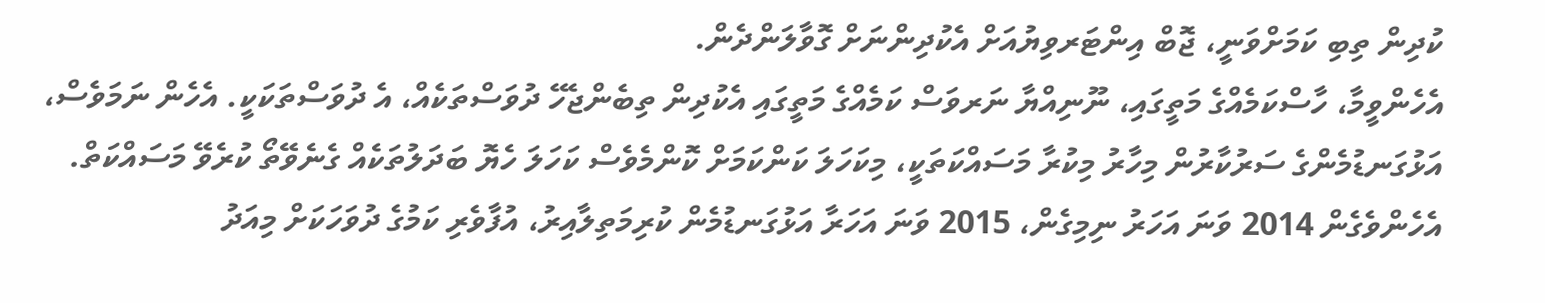ކުދިން ތިބި ކަމަށްވަނީ، ޖޮބް އިންޓަރވިޔުއަށް އެކުދިންނަށް ގޮވާލަންދެން.
އެހެންވީމާ، ހާސްކަމެއްގެ މަތީގައި، ނޫނިއްޔާ ނަރވަސް ކަމެއްގެ މަތީގައި އެކުދިން ތިބެންޖެހޭ ދުވަސްތަކެއް، އެ ދުވަސްތަކަކީ. އެހެން ނަމަވެސް، އަޅުގަނޑުމެންގެ ސަރުކާރުން މިހާރު މިކުރާ މަސައްކަތަކީ، މިކަހަލަ ކަންކަމަށް ކޮންމެވެސް ކަހަލަ ހެޔޮ ބަދަލުތަކެއް ގެނެވޭތޯ ކުރެވޭ މަސައްކަތް. އެހެންވެގެން 2014 ވަނަ އަހަރު ނިމިގެން، 2015 ވަނަ އަހަރާ އަޅުގަނޑުމެން ކުރިމަތިލާއިރު، އުފާވެރި ކަމުގެ ދުވަހަކަށް މިއަދު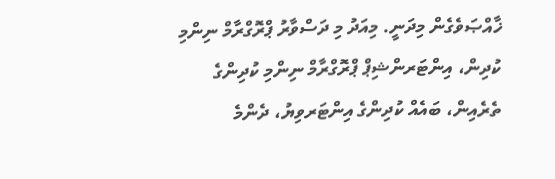ޚާއްޞަވެގެން މިދަނީ. މިއަދު މި ދަސްވާރު ޕްރޮގްރާމް ނިންމި ކުދިން، އިންޓަރންޝިޕް ޕްރޮގްރާމް ނިންމި ކުދިންގެ ތެރެއިން، ބައެއް ކުދިންގެ އިންޓަރވިޔު، ދެންމެ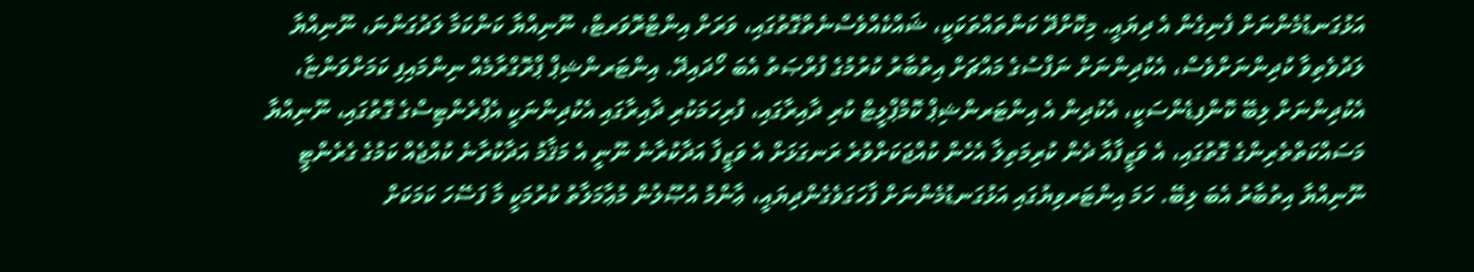އަޅުގަނޑުމެންނަށް ފެނިގެން އެ ދިޔައީ. މިކޮށްދޭ ކަންތައްތަކަކީ، ޝައްކެއްވެސްނެތްގޮތުގައި، ވަރަށް އިންޓްރޮވަރޓް، ނޫނިއްޔާ ކަންކަމާ ލަދުގަންނަ، ނޫނިއްޔާ ލަދުވެތިވާ ކުދިންނަށްވެސް، އެކުދިންނަށް ނަފްސުގެ މައްޗަށް އިތުބާރު ކުރުމުގެ ފުރްޞަތު އެބަ ހޯދައިދޭ. އިންޓަރންޝިޕް ޕްރޮގްރާމެއް ނިންމައިފި ކަމަށްވަންޏާ، އެކުދިންނަށް ލިބޭ ކޮންފިޑެންސަކީ، އެކުދިން އެ އިންޓަރންޝިޕް ކޮމްޕްލީޓް ކުރި ދާއިރާގައި، ފުރިހަމަކުރި ދާއިރާގައި އެކުދިންނަކީ އެޕްރެންޓިސްގެ ގޮތުގައި، ނޫނިއްޔާ މަސައްކަތްތެރިންގެ ގޮތުގައި، އެ ވަޒީފާއާ ދެން ކުރިމަތިލާ އެހެން ކުއްޖަކަށްވުރެ ރަނގަޅަށް އެ ވަޒީފާ އަދާކުރާނެ ނޫނީ އެ މަޤާމު އަދާކުރާނެ ކުއްޖެއް ކަމުގެ ގެރެންޓީ ނޫނިއްޔާ އިތުބާރު އެބަ ލިބޭ. ހަމަ އިންޓަރވިޔުގައި އަޅުގަނޑުމެންނަށް ފާހަގަވެގެންދިޔައީ، ޢާންމު އުޞޫލުން މުޢާމަލާތު ކުރުމަކީ މާ ފަސޭހަ ކަމަކަށް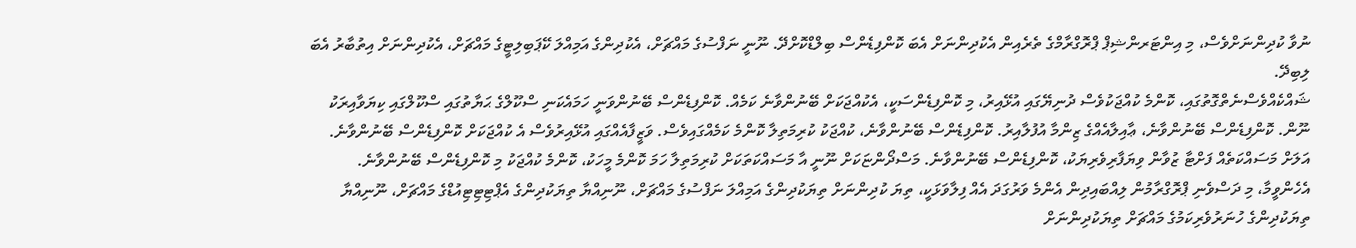ނުވާ ކުދިންނަށްވެސް، މި އިންޓަރންޝިޕް ޕްރޮގްރާމްގެ ތެރެއިން އެކުދިންނަށް އެބަ ކޮންފިޑެންސް ބިލްޑްކޮށްދޭ. ނޫނީ ނަފްސުގެ މައްޗަށް، އެކުދިންގެ އަމިއްލަ ކޭޕަބިލިޓީގެ މައްޗަށް، އެކުދިންނަށް އިތުބާރު އެބަ ލިބިދޭ.
ޝައްކެއްވެސްނެތްގޮތުގައި، ކޮންމެ ކުއްޖަކުވެސް ދުނިޔޭގައި އުޅޭއިރު، މި ކޮންފިޑެންސަކީ، އެކުއްޖަކަށް ބޭނުންވާނެ ކަމެއް. ކޮންފިޑެންސް ބޭނުންވަނީ ހަމައެކަނި ސްކޫލްގެ ޙަޔާތުގައި ސްކޫލްގައި ކިޔަވާއިރަކު ނޫން. ކޮންފިޑެންސް ބޭނުންވާނެ، ޢާއިލާއެއްގެ ޒިންމާ އުފުލާއިރު. ކޮންފިޑެންސް ބޭނުންވާނެ، ކުއްޖަކު ކުރިމަތިލާ ކޮންމެ ކަމެއްގައިވެސް. ވަޒީފާއެއްގައި އުޅޭއިރުވެސް އެ ކުއްޖަކަށް ކޮންފިޑެންސް ބޭނުންވާނެ. އަލަށް މަސައްކަތެއް ފަށްޓާ ޒުވާން ވިޔަފާރިވެރިޔަކު، ކޮންފިޑެންސް ބޭނުންވާނެ. މަސްދޯންޏަކަށް ނޫނީ އާ މަސައްކަތަކަށް ކުރިމަތިލާ ހަމަ ކޮންމެ މީހަކު، ކޮންމެ ކުއްޖަކު މި ކޮންފިޑެންސް ބޭނުންވާނެ.
އެހެންވީމާ، މި ދަސްވެނި ޕްރޮގްރާމުން ލިއްބައިދިން އެންމެ ވަރުގަދަ އެއް ފިލާވަޅަކީ، ތިޔަ ކުދިންނަށް ތިޔަކުދިންގެ އަމިއްލަ ނަފްސުގެ މައްޗަށް، ނޫނިއްޔާ ތިޔަކުދިންގެ އެޕްޓިޓިޓިއުޑްގެ މައްޗަށް، ނޫނިއްޔާ ތިޔަކުދިންގެ ހުނަރުވެރިކަމުގެ މައްޗަށް ތިޔަކުދިންނަށް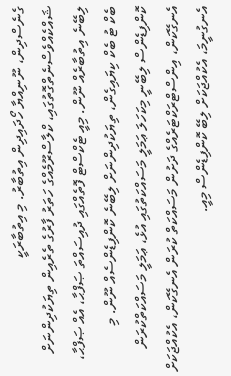ގެނެސްދިން، ނޫނިއްޔާ ހޯދައިދިން އިތުބާރު. މި އިތުބާރަކީ ޝައްކެއްވެސްނެތްގޮތުގައި، ކްލާސްރޫމެއްގެ ހަތަރު ފާރުގެ ތެރެއިން ތިޔަކުދިންނަށް ލިބޭނެ އިތުބާރެއް ނޫން. މިއީ ޓެކްސްޓް ފޮތެއްގައި ދުއިސައްތަ ޞަފްޙާ، އެއް ޞަފްޙާ، ބެކް ޓު ބެކް ކިޔައިގެން، ތިޔަކުދިންނަށް ލިބޭނެ ކޮންފިޑެންސެއް ނޫން. މި ކޮންފިޑެންސް ލިބޭނީ މިކަހަލަ ޢަމަލީ މަސައްކަތުގައި އުޅެ، ޢަމަލީ މަސައްކަތްކުރަން އެނގޭކަން، އިންސްޓްރަކްޓަރެއްގެ ދަށުން މަސައްކަތް ކުރަން އެނގޭކަން، އެކުއްޖަކަށް އެނގުނީމަ، އެކުއްޖަކަށް ލިބޭ ކޮންފިޑެންސް މިއީ.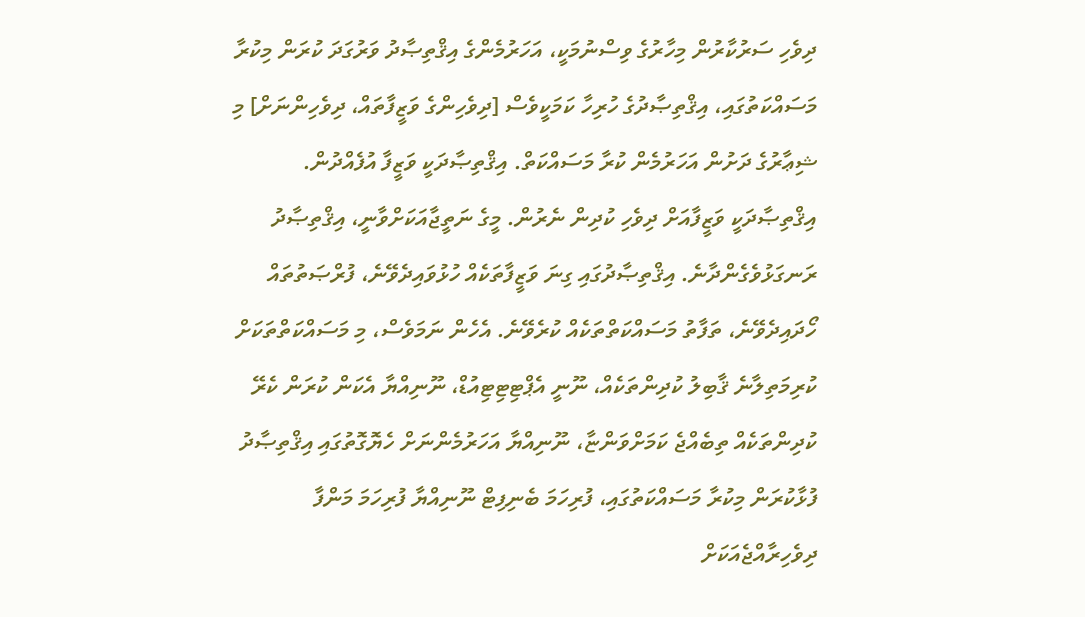ދިވެހި ސަރުކާރުން މިހާރުގެ ވިސްނުމަކީ، އަހަރުމެންގެ އިޤްތިޞާދު ވަރުގަދަ ކުރަން މިކުރާ މަސައްކަތުގައި، އިޤްތިޞާދުގެ ހުރިހާ ކަމަކީވެސް [ދިވެހިންގެ ވަޒީފާތައް، ދިވެހިންނަށް] މި ޝިޢާރުގެ ދަށުން އަހަރުމެން ކުރާ މަސައްކަތް. އިޤްތިޞާދަކީ ވަޒީފާ އުފެއްދުން. އިޤްތިޞާދަކީ ވަޒީފާއަށް ދިވެހި ކުދިން ނެރުން. މީގެ ނަތީޖާއަކަށްވާނީ، އިޤްތިޞާދު ރަނގަޅުވެގެންދާނެ. އިޤްތިޞާދުގައި ގިނަ ވަޒީފާތަކެއް ހުޅުވައިދެވޭނެ، ފުރްޞަތުތައް ހޯދައިދެވޭނެ، ތަފާތު މަސައްކަތްތަކެއް ކުރެވޭނެ. އެހެން ނަމަވެސް، މި މަސައްކަތްތަކަށް ކުރިމަތިލާނެ ޤާބިލު ކުދިންތަކެއް، ނޫނީ އެޕްޓިޓިޓިއުޑް، ނޫނިއްޔާ އެކަން ކުރަން ކެރޭ ކުދިންތަކެއް ތިބެއްޖެ ކަމަށްވަންޏާ، ނޫނިއްޔާ އަހަރުމެންނަށް ހެޔޮގޮތުގައި އިޤްތިޞާދު ފުޅާކުރަން މިކުރާ މަސައްކަތުގައި، ފުރިހަމަ ބެނިފިޓް ނޫނިއްޔާ ފުރިހަމަ މަންފާ ދިވެހިރާއްޖެއަކަށް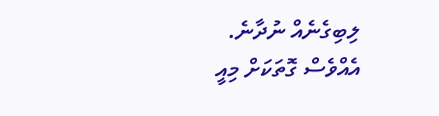ލިބިގެނެއް ނުދާނެ.
އެއްވެސް ގޮތަކަށް މިއީ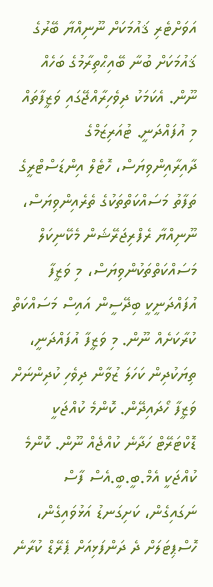އަވަށްޓެރި ޤައުމަކަށް ނޫނިއްޔާ ބޭރުގެ ޤައުމަކަށް ބުނާ ބޭއިޙްތިރާމުގެ ބަހެއް ނޫން. އެކަމަކު ދިވެހިރާއްޖޭގައި ވަޒީފާތައް މި އުފައްދަނީ. ޓުއަރިޒަމްގެ ދާއިރާއިންވިޔަސް، ހޮޓެލް އިންޑަސްޓްރީގެ ތަފާތު މަސައްކަތްތަކުގެ ތެރެއިންވިޔަސް، ނޫނިއްޔާ ރެފްރިޖަރޭޝަން މެކޭނިކަލް މަސައްކަތްތަކުންވިޔަސް، މި ވަޒީފާ އުފައްދަނީކީ ބިދޭސީން އައިސް މަސައްކަތް ކުރާކަށެއް ނޫން. މި ވަޒީފާ އުފައްދަނީ، ތިޔަކުދިން ކަހަލަ ޒުވާން ދިވެހި ކުދިންނަށް ވަޒީފާ ހޯދައިދޭން. ކޮންމެ ކުއްޖަކީ ޑޮކްޓަރޭޓް ހަދާނެ ކުއްޖެއް ނޫން. ކޮންމެ ކުއްޖަކީ އެމް.ބީ.ބީ.އެސް ފާސް ނަގައިގެން، ކަށިގަނޑު އަޅުވައިގެން، ހޮސްޕިޓަލަށް ދެ ދަންފަޅިއަށް ޕެރޭޑް ކުރާނެ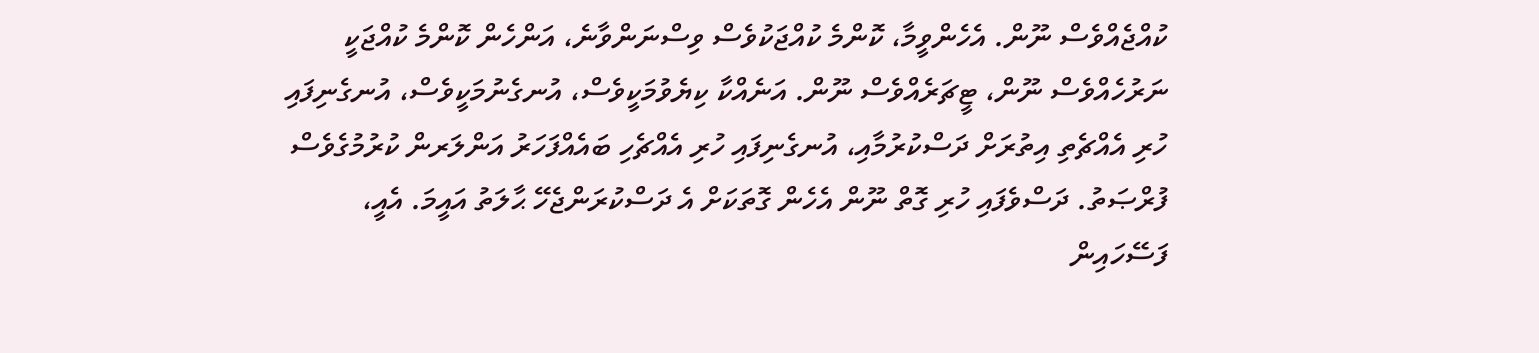ކުއްޖެއްވެސް ނޫން. އެހެންވީމާ، ކޮންމެ ކުއްޖަކުވެސް ވިސްނަންވާނެ، އަންހެން ކޮންމެ ކުއްޖަކީ ނަރުހެއްވެސް ނޫން، ޓީޗަރެއްވެސް ނޫން. އަނެއްކާ ކިޔެވުމަކީވެސް، އުނގެނުމަކީވެސް، އުނގެނިފައި ހުރި އެއްޗެތި އިތުރަށް ދަސްކުރުމާއި، އުނގެނިފައި ހުރި އެއްޗެހި ބައެއްފަހަރު އަންލަރން ކުރުމުގެވެސް ފުރްޞަތު. ދަސްވެފައި ހުރި ގޮތް ނޫން އެހެން ގޮތަކަށް އެ ދަސްކުރަންޖެހޭ ޙާލަތު އައީމަ. އެއީ، ފަސޭހައިން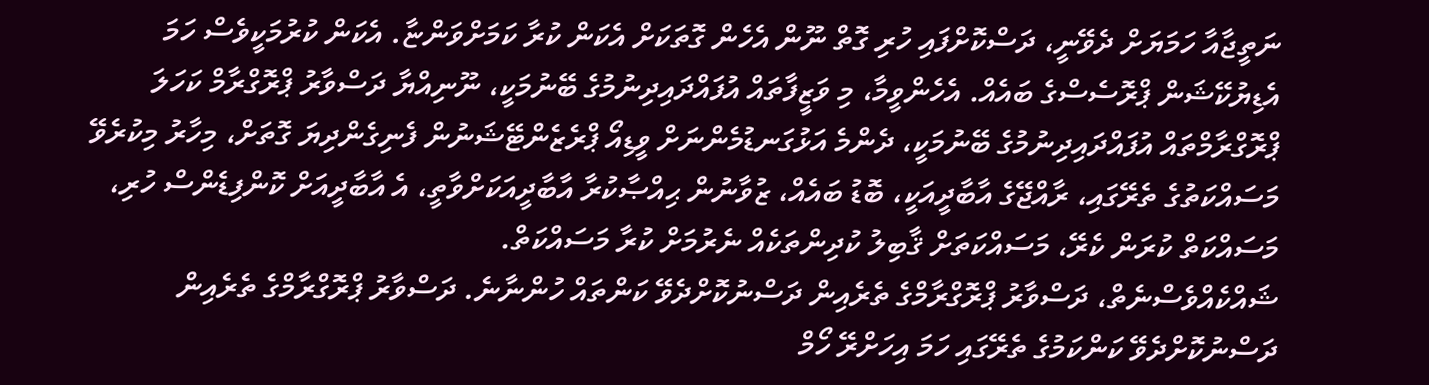ނަތީޖާއާ ހަމަޔަށް ދެވޭނީ، ދަސްކޮށްފައި ހުރި ގޮތް ނޫން އެހެން ގޮތަކަށް އެކަން ކުރާ ކަމަށްވަންޏާ. އެކަން ކުރުމަކީވެސް ހަމަ އެޑިޔުކޭޝަން ޕްރޮސެސްގެ ބައެއް. އެހެންވީމާ، މި ވަޒީފާތައް އުފައްދައިދިނުމުގެ ބޭނުމަކީ، ނޫނިއްޔާ ދަސްވާރު ޕްރޮގްރާމް ކަހަލަ ޕްރޮގްރާމްތައް އުފައްދައިދިނުމުގެ ބޭނުމަކީ، ދެންމެ އަޅުގަނޑުމެންނަށް ވީޑިއޯ ޕްރެޒެންޓޭޝަނުން ފެނިގެންދިޔަ ގޮތަށް، މިހާރު މިކުރެވޭ މަސައްކަތުގެ ތެރޭގައި، ރާއްޖޭގެ އާބާދީއަކީ، ބޮޑު ބައެއް، ޒުވާނުން ޙިއްޞާކުރާ އާބާދީއަކަށްވާތީ، އެ އާބާދީއަށް ކޮންފިޑެންސް ހުރި، މަސައްކަތް ކުރަން ކެރޭ، މަސައްކަތަށް ޤާބިލު ކުދިންތަކެއް ނެރުމަށް ކުރާ މަސައްކަތް.
ޝައްކެއްވެސްނެތް، ދަސްވާރު ޕްރޮގްރާމްގެ ތެރެއިން ދަސްނުކޮށްދެވޭ ކަންތައް ހުންނާނެ. ދަސްވާރު ޕްރޮގްރާމްގެ ތެރެއިން ދަސްނުކޮށްދެވޭ ކަންކަމުގެ ތެރޭގައި ހަމަ އިހަށްރޭ ހޯމް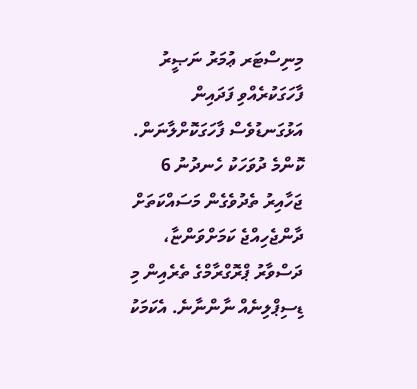މިނިސްޓަރ ޢުމަރު ނަޞީރު ފާހަގަކުރެއްވި ފަދައިން އަޅުގަނޑުވެސް ފާހަގަކޮށްލާނަން. ކޮންމެ ދުވަހަކު ހެނދުނު 6 ޖަހާއިރު ތެދުވެގެން މަސައްކަތަށް ދާންޖެހިއްޖެ ކަމަށްވަންޏާ، ދަސްވާރު ޕްރޮގްރާމްގެ ތެރެއިން މި ޑިސިޕްލިނެއް ނާންނާނެ. އެކަމަކު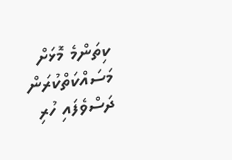ކިތަންމެ މޮޅަށް މަސައްކަތްކުރަން ދަސްވެފައި ހުރި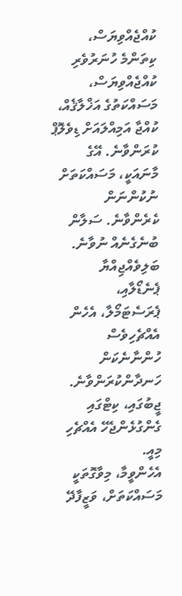ކުއްޖެއްވިޔަސް، ކިތަންމެ ހުނަރުވެރި ކުއްޖެއްވިޔަސް، މަސައްކަތުގެ އަޚްލާޤެއް، ކުއްޖާ އަމިއްލައަށް ޑިވެލޮޕް ކުރަންވާނެ. އޭގެ މާނައަކީ، މަސައްކަތަށް ނުކުންނަން ކެރެންވާނެ. ސަލާން ބުނެގެނެއް ނުވާނެ. ބަލިވެއްޖިއްޔާ ޕެނެޑޯލާއި، ޕެރަސެޓަމޯލާ، އެހެން އެއްޗެހިވެސް ހުންނާނެކަން ހަނދާންކުރަންވާނެ. ޖީބުގައި، ކިޓްގައި ގެންގުޅެންޖެހޭ އެއްޗެހި މިއީ.
އެހެންވީމާ، މިވާގޮތަކީ މަސައްކަތަށް، ވަޒީފާދޭ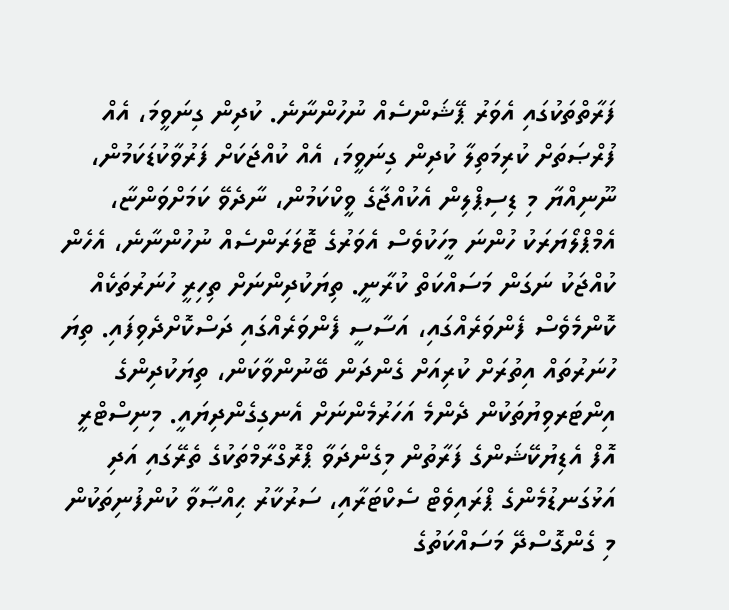ފަރާތްތަކުގައި އެވަރު ޕޭޝަންސެއް ނުހުންނާނެ. ކުދިން ގިނަވީމަ، އެއް ފުރްޞަތަށް ކުރިމަތިލާ ކުދިން ގިނަވީމަ، އެއް ކުއްޖަކަށް ފަރުވާކުޑަކަމުން، ނޫނިއްޔާ މި ޑިސިޕްލިން އެކުއްޖާގެ ވީކްކަމުން، ނާދެވޭ ކަމަށްވަންޏާ، އެމްޕްލޯޔަރަކު ހުންނަ މީހަކުވެސް އެވަރުގެ ޓޮލަރަންސެއް ނުހުންނާނެ، އެހެން ކުއްޖަކު ނަގަން މަސައްކަތް ކުރާނީ. ތިޔަކުދިންނަށް ތިހިރީ ހުނަރުތަކެއް ކޮންމެވެސް ފެންވަރެއްގައި، އަސާސީ ފެންވަރެއްގައި ދަސްކޮށްދެވިފައި. ތިޔަ ހުނަރުތައް އިތުރަށް ކުރިއަށް ގެންދަން ބޭނުންވާކަން، ތިޔަކުދިންގެ އިންޓަރވިޔުތަކުން ދެންމެ އަހަރުމެންނަށް އެނގިގެންދިޔައީ. މިނިސްޓްރީ އޮފް އެޑިޔުކޭޝަންގެ ފަރާތުން މިގެންދަވާ ޕްރޮގްރާމްތަކުގެ ތެރޭގައި އަދި އަޅުގަނޑުމެންގެ ޕްރައިވެޓް ސެކްޓަރާއި، ސަރުކާރު ޙިއްޞާވާ ކުންފުނިތަކުން މި ގެންގޮސްދޭ މަސައްކަތުގެ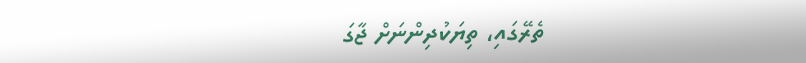ތެރޭގައި، ތިޔަކުދިންނަށް ޖާގަ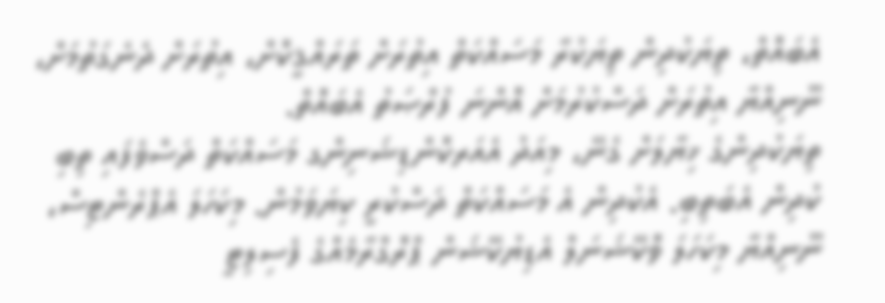އެބައޮތް، ތިޔަކުދިން ތިޔަކުރާ މަސައްކަތް އިތުރަށް ތަރައްޤީކޮށް، އިތުރަށް ދެނެގަތުމަށް، ނޫނިއްޔާ އިތުރަށް ދަސްކުރުމަށް އޮންނަ ފުރްޞަތު އެބައޮތް.
ތިޔަކުދިންގެ ޚިޔާލަށް ގެނޭ، މިއަދު އެއަރކޮންޑިޝަނިންގ މަސައްކަތް ދަސްވެފައި ތިބި ކުދިން އެބަތިބި. އެކުދިން އެ މަސައްކަތް ދަސްކުރީ ކިޔަވަމުން. މިކަހަލަ އެޕްރެންޓިސް، ނޫނިއްޔާ މިކަހަލަ ވޮކޭޝަނަލް އެޑިޔުކޭޝަން ޕްރޮގްރާމެއްގެ ފެސިލިޓީ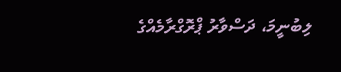ލިބުނީމަ، ދަސްވާރު ޕްރޮގްރާމެއްގެ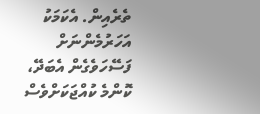ތެރެއިން. އެކަމަކު އަހަރުމެންނަށް ފަސޭހަވެގެން އެބަދޭ، ކޮންމެ ކުއްޖަކަށްވެސް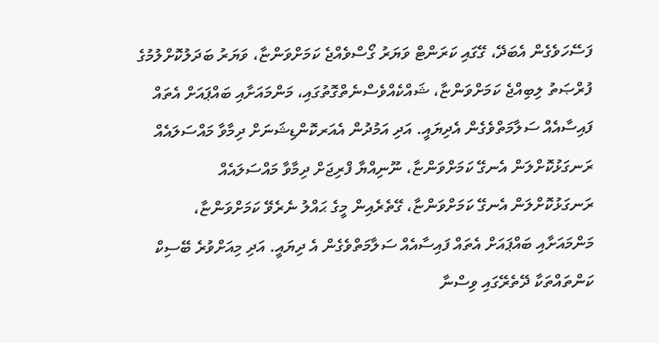ފަސޭހަވެގެން އެބަދޭ، ގޭގައި ކަރަންޓް ވަޔަރު ގޯސްވެއްޖެ ކަމަށްވަންޏާ، ވަޔަރު ބަދަލުކޮށްލުމުގެ ފުރްޞަތު ލިބިއްޖެ ކަމަށްވަންޏާ، ޝައްކެއްވެސްނެތްގޮތުގައި، މަންމައަށާއި ބައްޕައަށް އެތައް ފައިސާއެއް ސަލާމަތްވެގެން އެދިޔައީ. އަދި އަމުދުން އެއަރކޮންޑިޝަނަށް ދިމާވާ މައްސަލައެއް ރަނގަޅުކޮށްލަން އެނގޭ ކަމަށްވަންޏާ، ނޫނިއްޔާ ފްރިޖަށް ދިމާވާ މައްސަލައެއް ރަނގަޅުކޮށްލަން އެނގޭ ކަމަށްވަންޏާ، ގޭތެރެއިން މީގެ ޙައްލު ނެރެވޭ ކަމަށްވަންޏާ، މަންމައަށާއި ބައްޕައަށް އެތައް ފައިސާއެއް ސަލާމަތްވެގެން އެ ދިޔައީ. އަދި މިއަށްވުރެ ބޭސިކް ކަންތައްތަކާ ދޭތެރޭގައި ވިސްނާ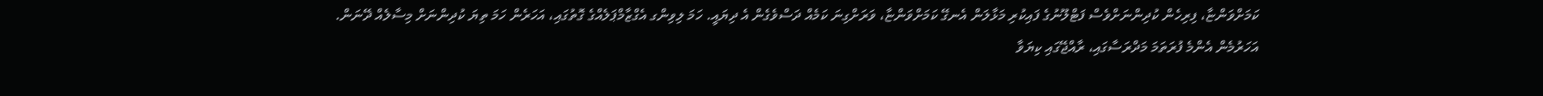ކަމަށްވަންޏާ، ފިރިހެން ކުދިންނަށްވެސް ފަޓްލޫނުގެ ފައިކުރި މަޅާލަން އެނގޭ ކަމަށްވަންޏާ، ވަރަށްގިނަ ކަމެއް ދަސްވެގެން އެ ދިޔައީ. ހަމަ ލިވިންގ އެގްޒާމްޕަލެއްގެ ގޮތުގައި، އަހަރެން ހަމަ ތިޔަ ކުދިންނަށް މިސާލެއް ދޭނަން.
އަހަރުމެން އެންމެ ފުރަތަމަ މަދްރަސާގައި، ރާއްޖޭގައި ކިޔަވާ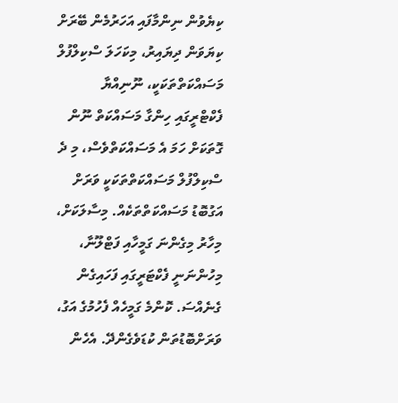ކިޔެވުން ނިންމާފައި އަހަރުމެން ބޭރަށް ކިޔަވަން ދިޔައިރު، މިކަހަލަ ސްކިލްފުލް މަސައްކަތްތަކަކީ، ނޫނިއްޔާ ފެކްޓްރީގައި ހިންގާ މަސައްކަތް ނޫން ގޮތަކަށް ހަމަ އެ މަސައްކަތްވެސް، މި ދެ ސްކިލްފުލް މަސައްކަތްތަކަކީ ވަރަށް އަގުބޮޑު މަސައްކަތްތަކެއް. މިސާލަކަށް، މިހާރު މިގެންނަ ގަމީހާއި ފަޓްލޫނާ، މިހުންނަނީ ފެކްޓަރީގައި ފަހައިގެން ގެނެއްސަ. ކޮންމެ ގަމީހެއް ފެހުމުގެ އަގު، ވަރަށްބޮޑުތަން ކުޑަވެގެންދޭ. އެހެން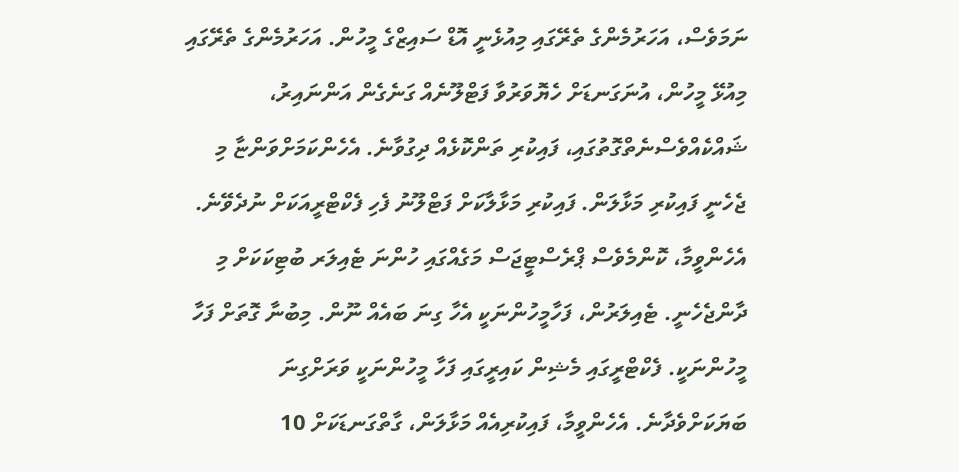ނަމަވެސް، އަހަރުމެންގެ ތެރޭގައި މިއުޅެނީ އޮޑް ސައިޒްގެ މީހުން. އަހަރުމެންގެ ތެރޭގައި މިއުޅޭ މީހުން، އުނަގަނޑަށް ހެޔޮވަރުވާ ފަޓްލޫނެއް ގަނެގެން އަންނައިރު، ޝައްކެއްވެސްނެތްގޮތުގައި، ފައިކުރި ތަންކޮޅެއް ދިގުވާނެ. އެހެންކަމަށްވަންޏާ މި ޖެހެނީ ފައިކުރި މަޅާލަން. ފައިކުރި މަޅާލާކަށް ފަޓްލޫނު ފެހި ފެކްޓްރީއަކަށް ނުދެވޭނެ. އެހެންވީމާ، ކޮންމެވެސް ޕްރެސްޓީޖަސް މަގެއްގައި ހުންނަ ޓެއިލަރ ބުޓިކަކަށް މި ދާންޖެހެނީ. ޓެއިލަރުން، ފަހާމީހުންނަކީ އެހާ ގިނަ ބައެއް ނޫން. މިބުނާ ގޮތަށް ފަހާ މީހުންނަކީ. ފެކްޓްރީގައި މެޝިން ކައިރީގައި ފަހާ މީހުންނަކީ ވަރަށްގިނަ ބަޔަކަށްވެދާނެ. އެހެންވީމާ، ފައިކުރިއެއް މަޅާލަން، ގާތްގަނޑަކަށް 10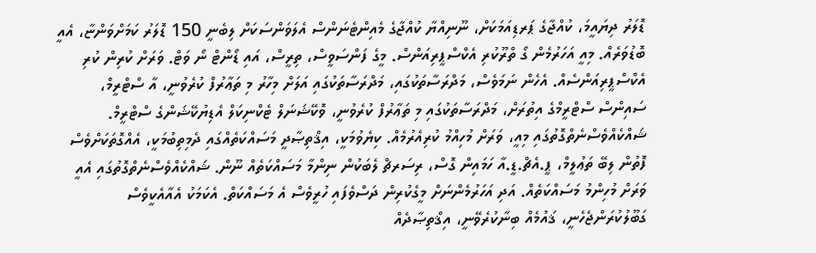ޑޮލަރު ދިޔައީމަ، ކުއްޖާގެ ޕަރޑިއަމަކަށް، ނޫނިއްޔާ ކުއްޖާގެ މެއިންޓެނަންސް އެލަވަންސަކަށް ލިބެނީ 150 ޑޮލަރު ކަމަށްވަންޏާ، އެއީ ބޮޑުވަރެއް. މިއީ އަހަރުމެން ގޯ ތްރޫކުރި އެކްސްޕީރިއަންސް. މީގެ ފަންސަވީސް، ތިރީސް، އައި ޑޯންޓް ނޯ ވަޓް. ވަރަށް ކުރިން ކުރި އެކްސްޕީރިއަންސެއް. އެހެން ނަމަވެސް، މަދްރަސާތަކުގައި، މަދްރަސާތަކުގައި އަލަށް މިހާރު މި ތަޢާރުފް ކުރެވުނީ، އާ ސްޓްރީމް، ސައިންސް ސްޓްރީމްގެ އިތުރަށް، މަދްރަސާތަކުގައި މި ތަޢާރުފް ކުރެވުނީ، ވޮކޭޝަނަލް ޓެކްނިކަލް އެޑިޔުކޭޝަންގެ ސްޓްރީމް.
ޝައްކެއްވެސްނެތްގޮތުގައި މިއީ، ވަރަށް މުހިއްމު ކުރިއެރުމެއް. ކިޔެވުމަކީ، އިޤްތިޞާދީ މަސައްކަތެއްގައި ދެމިތިބުމަކީ، އެއްގޮތަކަށްވެސް ފޮތުން ލިބޭ ތަޢުލީމް، ޕީ.އެޗް.ޑީ.އާ ހަމައިން ގޮސް، ރިސަރޗް ލެބަކުން ނިންމާ މަސައްކަތެއް ނޫން. ޝައްކެއްވެސްނެތްގޮތުގައި އެއީ ވަރަށް މުހިންމު މަސައްކަތެއް. އަދި އަހަރުމެންނަށް މީގެކުރިން ދަސްވެފައި ހުރީވެސް އެ މަސައްކަތް. އެކަމަކު އެއާއެކީވެސް ގަބޫލުކުރަންޖެހެނީ، ޤައުމެއް ބިނާކުރެވޭނީ، އިޤްތިޞާދެއް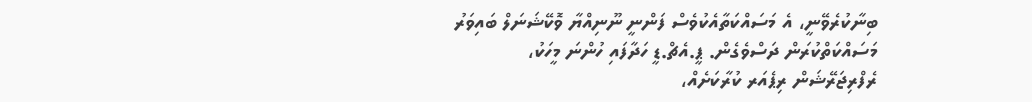ބިނާކުރެވޭނީ، އެ މަސައްކަތާއެކުވެސް ފަންނީ ނޫނިއްޔާ ވޮކޭޝަނަލް ބައިވަރު މަސައްކަތްކުރަން ދަސްވެގެން. ޕީ.އެޗް.ޑީ ހަދާފައި ހުންނަ މީހަކު، ރެފްރިޖަރޭޝަން ރިޕެއަރ ކުރާކަށެއް،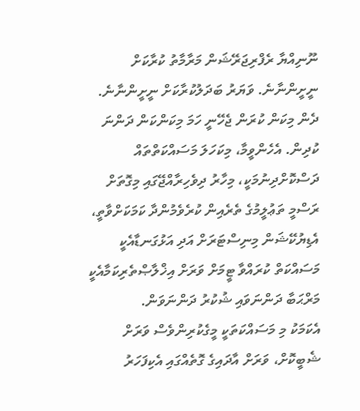ނޫނިއްޔާ ރެފްރިޖަރޭޝަން މަރާމާތު ކުރާކަށް ނީށީންނާނެ. ވަޔަރު ބަދަލުކުރާކަށް ނީށީންނާނެ. ދެން މިކަން ކުރަން ޖެހޭނީ ހަމަ މިކަންކަން ދަންނަ ކުދިން. އެހެންވީމާ، މިކަހަލަ މަސައްކަތްތައް ދަސްކޮށްދިނުމަކީ، މިހާރު ދިވެހިރާއްޖޭގައި މިގޮތަށް ރަސްމީ ތަޢުލީމުގެ ތެރެއިން ކުރެވެމުންދާ ކަމަކަށްވާތީ، އެޑިޔުކޭޝަން މިނިސްޓަރަށް އަދި އަޅުގަނޑާއެކީ މަސައްކަތް ކުރައްވާ ޓީމަށް ވަރަށް އިޚްލާޞްތެރިކަމާއެކީ މަރްޙަބާ ދަންނަވައި ޝުކުރު ދަންނަވަން.
އެކަމަކު މި މަސައްކަތަކީ މީގެކުރިންވެސް ވަރަށް ޝެބީކޮށް، ވަރަށް އާދައިގެ ގޮތެއްގައި އެކިފަހަރު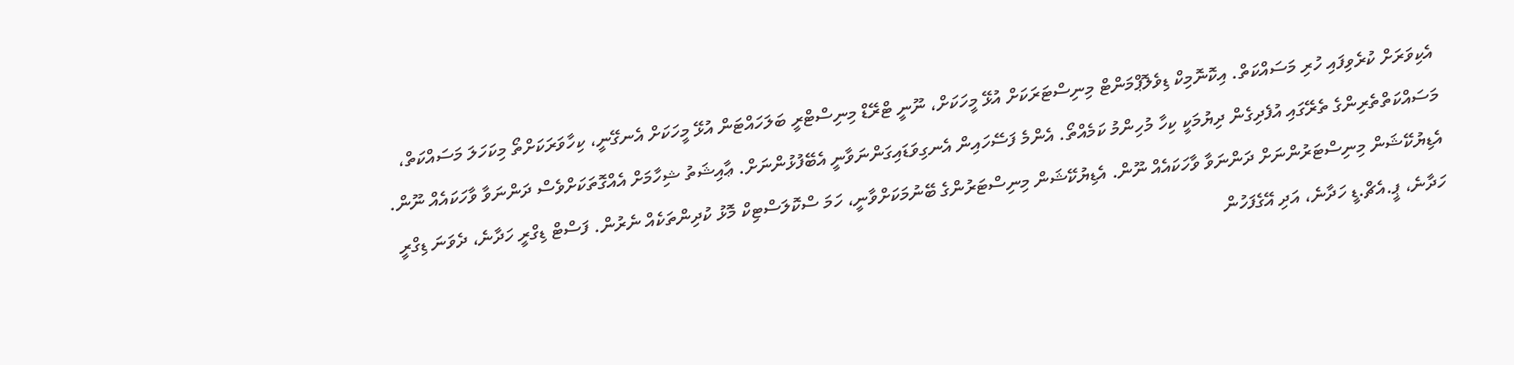އެކިވަރަށް ކުރެވިފައި ހުރި މަސައްކަތް. އިކޮނޮމިކް ޑިވެލޮޕްމަންޓް މިނިސްޓަރަކަށް އުޅޭ މީހަކަށް، ނޫނީ ޓްރޭޑް މިނިސްޓްރީ ބަލަހައްޓަން އުޅޭ މީހަކަށް އެނގޭނީ، ކިހާވަރަކަށްތޯ މިކަހަލަ މަސައްކަތް، މަސައްކަތްތެރިންގެ ތެރޭގައި އުފެދިގެން ދިޔުމަކީ ކިހާ މުހިންމު ކަމެއްތޯ. އެންމެ ފަސޭހައިން އެނގިވަޑައިގަންނަވާނީ އެބޭފުޅުންނަށް. ޢާއިޝަތު ޝިހާމަށް އެއްގޮތަކަށްވެސް ދަންނަވާ ވާހަކައެއް ނޫން. އެޑިޔުކޭޝަން މިނިސްޓަރުންނަށް ދަންނަވާ ވާހަކައެއް ނޫން. އެޑިޔުކޭޝަން މިނިސްޓަރުންގެ ބޭނުމަކަށްވާނީ، ހަމަ ސްކޮލަސްޓިކް މޮޅު ކުދިންތަކެއް ނެރުން. ފަސްޓް ޑިގްރީ ހަދާނެ، ދެވަނަ ޑިގްރީ ހަދާނެ، ޕީ.އެޗް.ޑީ ހަދާނެ، އަދި އޭގެފަހުން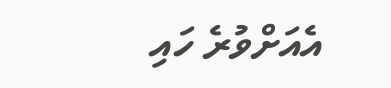އެއަށްވުރެ ހައި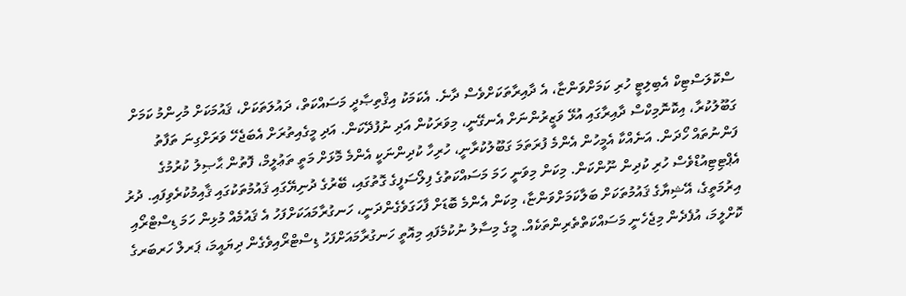ސްކޮލަސްޓިކް އެބިލިޓީ ހުރި ކަމަށްވަންޏާ، އެ ދާއިރާތަކަށްވެސް ދާނެ. އެކަމަކު އިޤްތިޞާދީ މަސައްކަތް، ދައުލަތަކަށް، ޤައުމަކަށް މުހިންމު ކަމަށް ގަބޫލުކުރާ، އިކޮނޮމިކްސް ދާއިރާގައި އުޅޭ ވަޒީރުންނަށް އެނގޭނީ، މިވަރަކުން އަދި ނުފުދޭކަން. އަދި މީގެއިތުރަށް އެބަޖެހޭ ވަރަށްގިނަ ތަފާތު ފަންނުތައް ހޯދަން. އަނެއްކާ އެމީހުން އެންމެ ފުރަތަމަ ގަބޫލުކުރާނީ، ހުރިހާ ކުދިންނަކީ އެންމެ މޮޅަށް މަތީ ތަޢުލީމް، ފޮތުން ޙާޞިލު ކުރުމުގެ އެޕްޓިޓިއުޑްވެސް ހުރި ކުދިން ނޫންކަން. މިކަން މިވަނީ ހަމަ މަސައްކަތުގެ ފިލޯސަފީގެ ގޮތުގައި، ބޭރުގެ ދުނިޔޭގައި ޤައުމުތަކުގައި ޤާއިމުކުރެވިފައި. ދުރު އިރުމަތީގެ، އޭޝިޔާގެ ޤައުމުތަކަށް ބަލާކަމަށްވަންޏާ، މިކަން އެންމެ ބޮޑަށް ފާހަގަވެގެންދަނީ، ހަނގުރާމައަކަށްފަހު އެ ޤައުމެއް މުޅިން ހަމަ ޑިސްޓްރޯއި ކޮށްލީމަ، އުފެދެން މިޖެހެނީ މަސައްކަތްތެރިންތަކެއް. މީގެ މިސާލު ނުކުމެފައި މިއޮތީ ހަނގުރާމައަށްފަހު ޑިސްޓްރޯއިވެގެން ދިޔައީމަ، ޕަރލް ހަރބަރގެ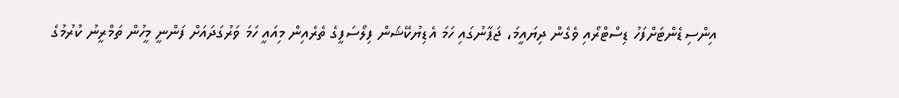އިންސިޑެންޓަށްފަހު ޑިސްޓްރޯއި ވެގެން ދިޔައީމަ، ޖަޕާނުގައި ހަމަ އެޑިޔުކޭޝަން ފިލޯސަފީގެ ތެރެއިން މިއައީ ހަމަ ވަރުގަދައަށް ފަންނީ މީހުން ތަމްރީނު ކުރުމުގެ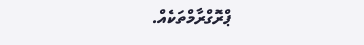ޕްރޮގްރާމްތަކެއް.